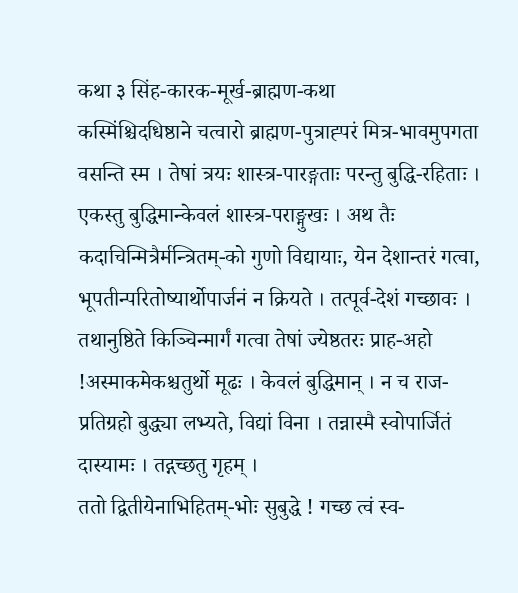कथा ३ सिंह-कारक-मूर्ख-ब्राह्मण-कथा
कस्मिंश्चिदधिष्ठाने चत्वारो ब्राह्मण-पुत्राह्परं मित्र-भावमुपगता वसन्ति स्म । तेषां त्रयः शास्त्र-पारङ्गताः परन्तु बुद्धि-रहिताः । एकस्तु बुद्धिमान्केवलं शास्त्र-पराङ्मुखः । अथ तैः कदाचिन्मित्रैर्मन्त्रितम्-को गुणो विद्यायाः, येन देशान्तरं गत्वा, भूपतीन्परितोष्यार्थोपार्जनं न क्रियते । तत्पूर्व-देशं गच्छावः ।
तथानुष्ठिते किञ्चिन्मार्गं गत्वा तेषां ज्येष्ठतरः प्राह-अहो !अस्माकमेकश्चतुर्थो मूढः । केवलं बुद्धिमान् । न च राज-प्रतिग्रहो बुद्ध्या लभ्यते, विद्यां विना । तन्नास्मै स्वोपार्जितं दास्यामः । तद्गच्छतु गृहम् ।
ततो द्वितीयेनाभिहितम्-भोः सुबुद्धे ! गच्छ त्वं स्व-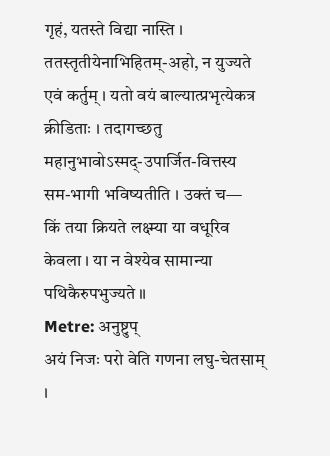गृहं, यतस्ते विद्या नास्ति ।
ततस्तृतीयेनाभिहितम्-अहो, न युज्यते एवं कर्तुम् । यतो वयं बाल्यात्प्रभृत्येकत्र क्रीडिताः । तदागच्छतु महानुभावोऽस्मद्-उपार्जित-वित्तस्य सम-भागी भविष्यतीति । उक्तं च—
किं तया क्रियते लक्ष्म्या या वधूरिव केवला । या न वेश्येव सामान्या पथिकैरुपभुज्यते ॥
Metre: अनुष्टुप्
अयं निजः परो वेति गणना लघु-चेतसाम् ।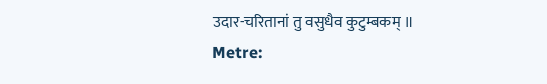उदार-चरितानां तु वसुधैव कुटुम्बकम् ॥
Metre: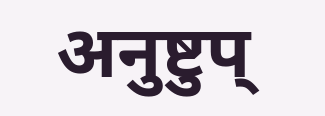अनुष्टुप्